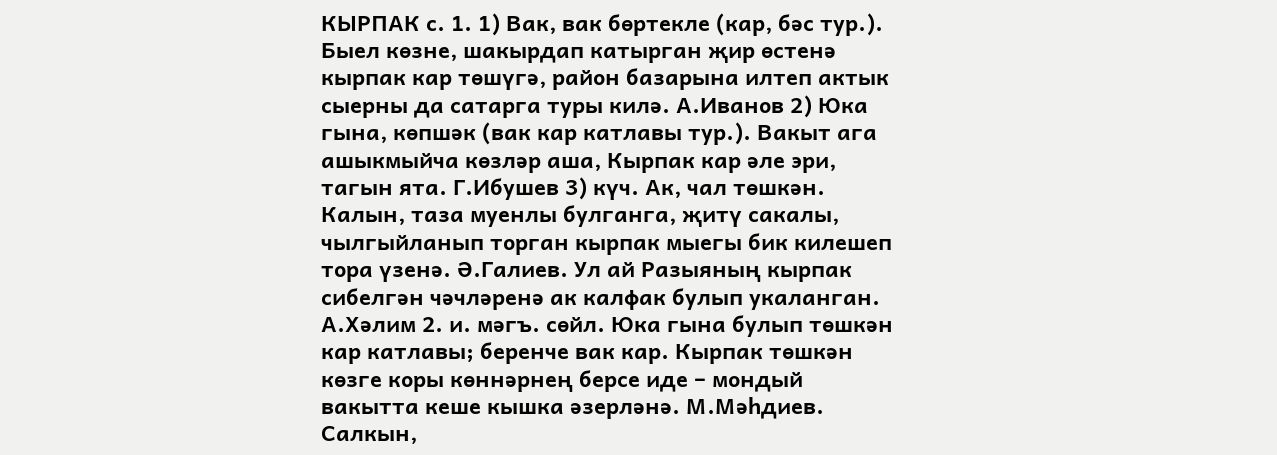КЫРПАК с. 1. 1) Вак, вак бөртекле (кар, бәс тур.). Быел көзне, шакырдап катырган җир өстенә кырпак кар төшүгә, район базарына илтеп актык сыерны да сатарга туры килә. А.Иванов 2) Юка гына, көпшәк (вак кар катлавы тур.). Вакыт ага ашыкмыйча көзләр аша, Кырпак кар әле эри, тагын ята. Г.Ибушев 3) күч. Ак, чал төшкән. Калын, таза муенлы булганга, җитү сакалы, чылгыйланып торган кырпак мыегы бик килешеп тора үзенә. Ә.Галиев. Ул ай Разыяның кырпак сибелгән чәчләренә ак калфак булып укаланган. А.Хәлим 2. и. мәгъ. сөйл. Юка гына булып төшкән кар катлавы; беренче вак кар. Кырпак төшкән көзге коры көннәрнең берсе иде – мондый вакытта кеше кышка әзерләнә. М.Мәһдиев. Салкын,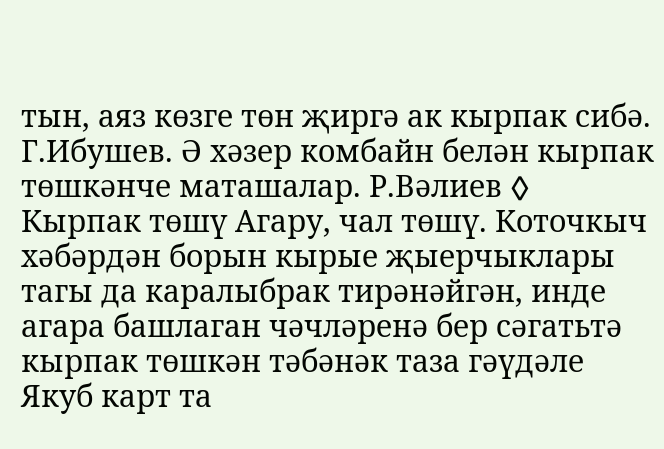тын, аяз көзге төн җиргә ак кырпак сибә. Г.Ибушев. Ә хәзер комбайн белән кырпак төшкәнче маташалар. Р.Вәлиев ◊ Кырпак төшү Агару, чал төшү. Коточкыч хәбәрдән борын кырые җыерчыклары тагы да каралыбрак тирәнәйгән, инде агара башлаган чәчләренә бер сәгатьтә кырпак төшкән тәбәнәк таза гәүдәле Якуб карт та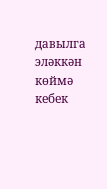давылга эләккән көймә кебек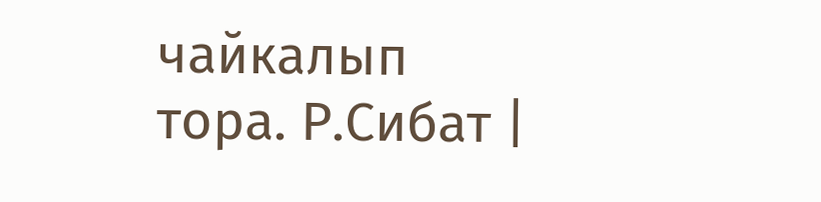чайкалып тора. Р.Сибат |